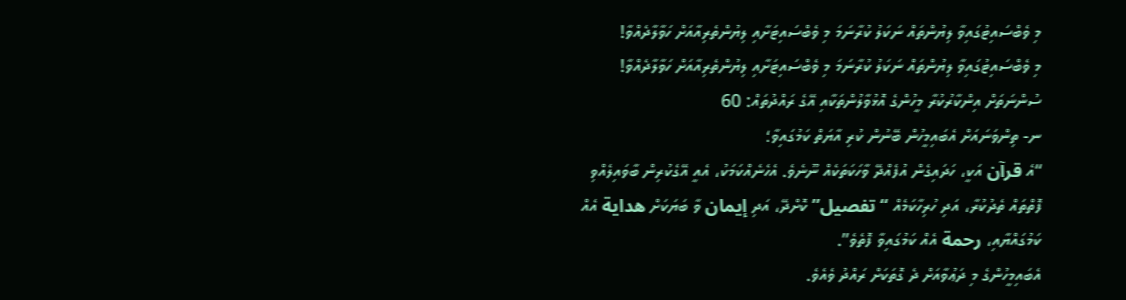މި ވެބްސައިޓުގައިވާ ލިޔުންތައް ނަކަލު ކުރާނަމަ މި ވެބްސައިޓަށާއި ލިޔުންތެރިއާއަށް ހަވާލާދެއްވާ!
މި ވެބްސައިޓުގައިވާ ލިޔުންތައް ނަކަލު ކުރާނަމަ މި ވެބްސައިޓަށާއި ލިޔުންތެރިއާއަށް ހަވާލާދެއްވާ!
ސުންނަތަށް އިންކާރުކުރާ މީހުންގެ އޮޅުވާލުންތަކާއި އޭގެ ރައްދުތައް: 60
ނ- ތިންވަނައަށް އެބައިމީހުން ބޭނުން ކުރި އާޔަތް ކަމުގައިވާ؛
“އެ قرآن އަކީ، ހަދައިގެން އުފެއްދޭ ވާހަކަތަކެއް ނޫނެވެ. އެހެނެއްކަމަކު، އެއީ އޭގެކުރިން ބާވައިލެއްވި ފޮތްތައް ތެދުކުރާ، އަދި ހުރިހާކަމެއް “تفصيل” ކޮށްދޭ، އަދި إيمان ވާ ބަޔަކަށް هداية އެއް ކަމުގައްޔާއި، رحمة އެއް ކަމުގައިވާ ފޮތެވެ”.
އެބައިމީހުންގެ މި ދަޢުވާއަށް ދެ ގޮތަކަށް ރައްދު ވެއެވެ.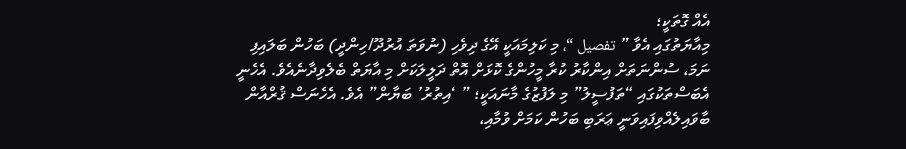އެއް ގޮތަކީ؛
މިއާޔަތުގައި އެވާ ” تفصيل “، މި ކަލިމައަކީ އޭގެ ދިވެހި (ނުވަތަ އުރުދޫ/ހިންދީ) ބަހުން ބަލައިފި ނަމަ، ސުންނަތަށް އިންކާރު ކުރާ މީހުންގެ ކޮޅަށް އޮތް ދަލީލަކަށް މި އާޔަތް ބެލެވިދާނެއެވެ. އެހެނީ އެބަސްތަކުގައި “ތަފުސީލު” މި ލަފުޒުގެ މާނައަކީ؛ ” ‘އިތުރު’ ބަޔާން” އެވެ. އެހެނަސް ޤުރްއާން ބާވައިލެއްވިފައިވަނީ ޢަރަބި ބަހުން ކަމަށް ވުމާއި،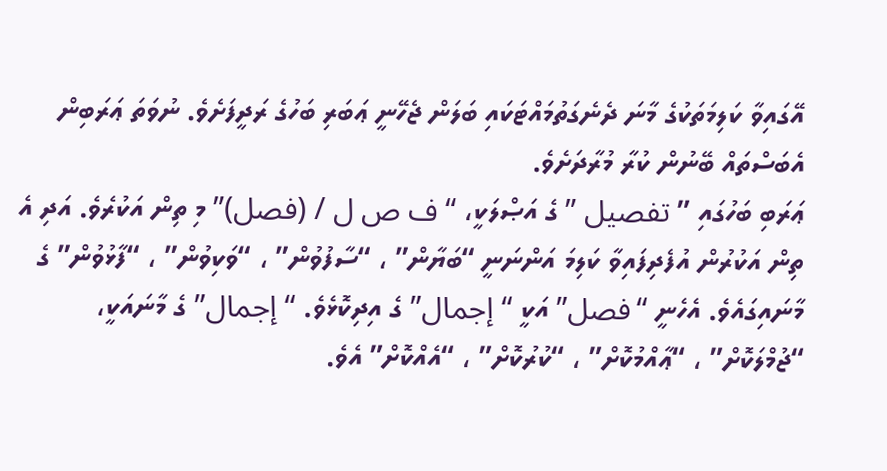އޭގައިވާ ކަލިމަތަކުގެ މާނަ ދެނެގަތުމައްޓަކައި ބަލަން ޖެހޭނީ ޢަބަރި ބަހުގެ ރަދީފަށެވެ. ނުވަތަ ޢަރަބިން އެބަސްތައް ބޭނުން ކުރާ މުރާދަށެވެ.
ޢަރަބި ބަހުގައި ” تفصيل ” ގެ އަޞްލަކީ، “ف ص ل / (فصل)” މި ތިން އަކުރެވެ. އަދި އެ ތިން އަކުރުން އުފެދިފައިވާ ކަލިމަ އަންނަނީ “ބަޔާން” ، “ސާފުވުން” ، “ވަކިވުން” ، “ފާޅުވުން” ގެ މާނައިގައެވެ. އެހެނީ “فصل” އަކީ “إجمال” ގެ އިދިކޮޅެވެ. “إجمال” ގެ މާނައަކީ، “ޖުމްލަކޮށް” ، “ޢާއްމުކޮށް” ، “ކުރުކޮށް” ، “އެއްކޮށް” އެވެ.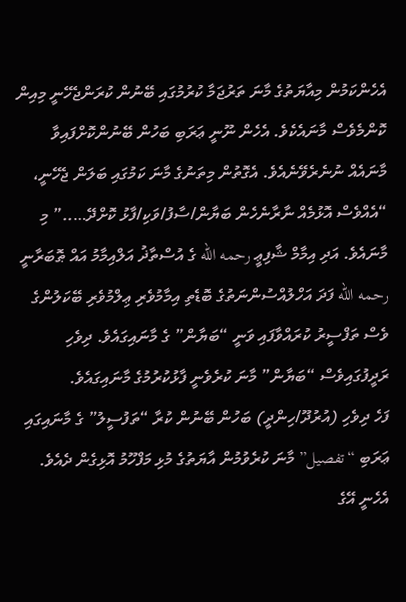އެހެންކަމުން މިއާޔަތުގެ މާނަ ތަރުޖަމާ ކުރުމުގައި ބޭނުން ކުރަންޖެހޭނީ މިއިން ކޮންމެވެސް މާނައެކެވެ. އެހެން ނޫނީ ޢަރަބި ބަހުން ބޭނުންކޮށްފައިވާ މާނައެއް ނުނެރެވޭނެއެވެ. އެގޮތުން މިތަނުގެ މާނަ ކަމުގައި ބަލަން ޖެހޭނީ، “އެއްވެސް އޮޅުމެއް ނާރާނެހެން ބަޔާން/ސާފު/ވަކި/ފާޅު ކޮށްދޭ…..” މި މާނައެވެ. އަދި އިމާމް ޝާފިޢީ رحمه الله ގެ އުސްތާޛު އަލްއިމާމު އައް ޠޮބަރާނީ رحمه الله ފަދަ އަހްލުއްސުންނަތުގެ ބޮޑެތި އިމާމުވެރި ޢިލްމުވެރި ބޭކަލުންގެ ވެސް ތަފްސީރު ކުރައްވާފައި ވަނީ “ބަޔާން” ގެ މާނައިގައެވެ. ދިވެހި ރަދީފުގައިވެސް “ބަޔާން” މާނަ ކުރެވެނީ ފާޅުކުރުމުގެ މާނައިގައެވެ.
ފަހެ ދިވެހި (އުރުދޫ/ހިންދީ) ބަހުން ބޭނުން ކުރާ “ތަފުސީލު” ގެ މާނައިގައި ޢަރަބި “تفصيل” މާނަ ކުރެވުމުން އާޔަތުގެ މުޅި މަފްހޫމު އޮޅިގެން ދެއެވެ. އެހެނީ އޭގެ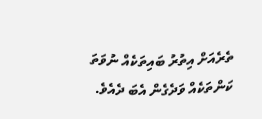ތެރެއަށް އިތުރު ބައިތަކެއް ނުވަތަ ކަންތަކެއް ވަދެގެން އެބަ ދެއެވެ.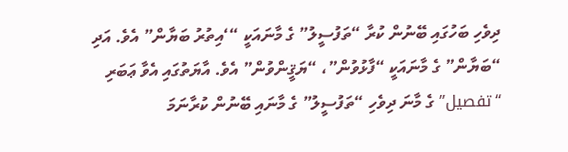ދިވެހި ބަހުގައި ބޭނުން ކުރާ “ތަފުސީލު” ގެ މާނައަކީ “‘އިތުރު ބަޔާން” އެވެ. އަދި “ބަޔާން” ގެ މާނައަކީ “ފާޅުވުން”، “ޔަޤީންވުން” އެވެ. އާޔަތުގައި އެވާ ޢަބަރި “تفصيل” ގެ މާނަ ދިވެހި “ތަފުސީލު” ގެ މާނައި ބޭނުން ކުރާނަމަ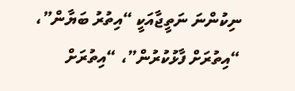ނިކުންނަ ނަތީޖާއަކީ “އިތުރު ބަޔާން”، “އިތުރަށް ފާޅުކުރުން”، “އިތުރަށް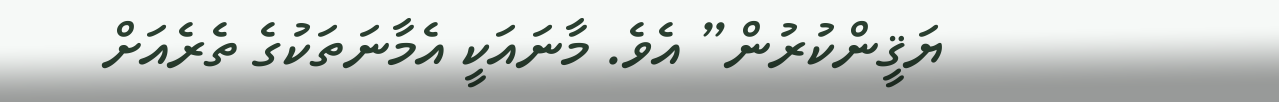ޔަޤީންކުރުން” އެވެ. މާނައަކީ އެމާނަތަކުގެ ތެރެއަށް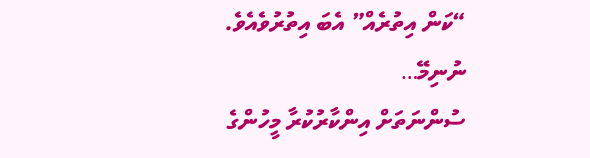“ކަން އިތުރެއް” އެބަ އިތުރުވެއެވެ.
ނުނިމޭ…
ސުންނަތަށް އިންކާރުކުރާ މީހުންގެ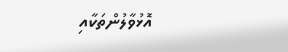އޮޅުވާލުންތަކާއި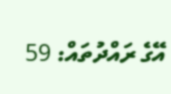އޭގެ ރައްދުތައް: 59